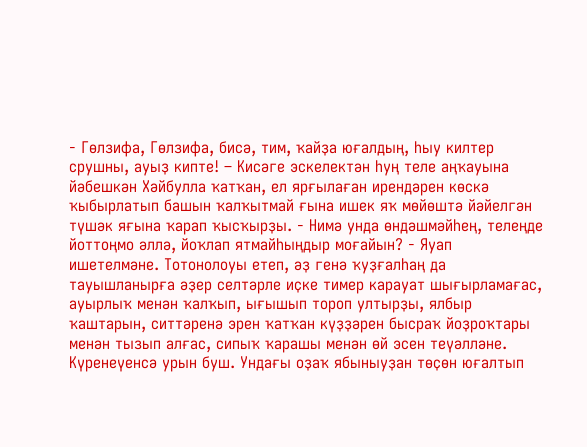- Гөлзифа, Гөлзифа, бисә, тим, ҡайҙа юғалдың, һыу килтер срушны, ауыҙ кипте! – Кисәге эскелектән һуң теле аңҡауына йәбешкән Хәйбулла ҡатҡан, ел ярғылаған ирендәрен көскә ҡыбырлатып башын ҡалҡытмай ғына ишек яҡ мөйөштә йәйелгән түшәк яғына ҡарап ҡысҡырҙы. - Нимә унда өндәшмәйһең, телеңде йоттоңмо әллә, йоҡлап ятмайһыңдыр моғайын? - Яуап ишетелмәне. Тотонолоуы етеп, әҙ генә ҡуҙғалһаң да тауышланырға әҙер селтәрле иҫке тимер карауат шығырламағас, ауырлыҡ менән ҡалҡып, ығышып тороп ултырҙы, ялбыр ҡаштарын, ситтәренә эрен ҡатҡан күҙҙәрен бысраҡ йоҙроҡтары менән тызып алғас, сипыҡ ҡарашы менән өй эсен теүәлләне.
Күренеүенсә урын буш. Ундағы оҙаҡ ябыныуҙан төҫөн юғалтып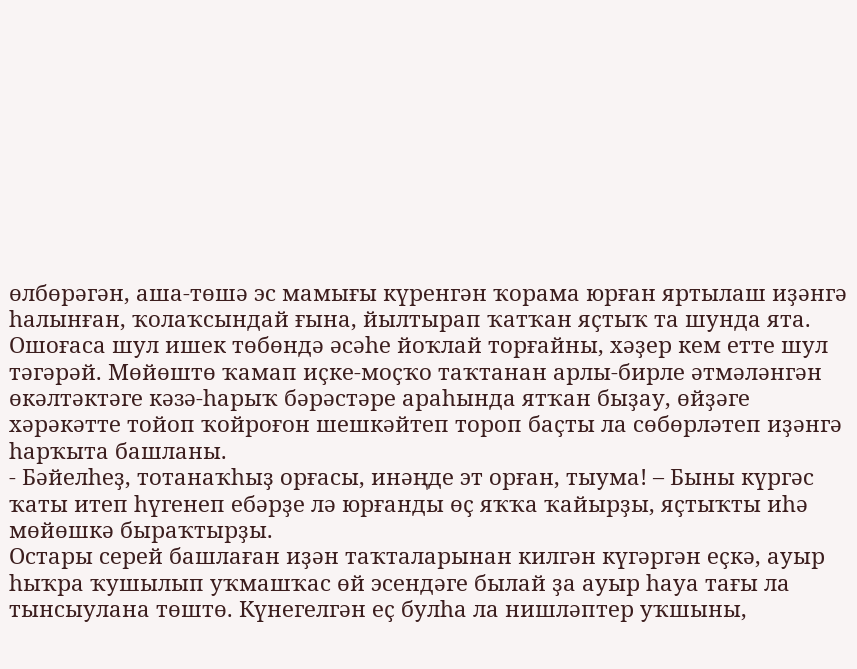өлбөрәгән, аша-төшә эс мамығы күренгән ҡорама юрған яртылаш иҙәнгә һалынған, ҡолаҡсындай ғына, йылтырап ҡатҡан яҫтыҡ та шунда ята. Ошоғаса шул ишек төбөндә әсәһе йоҡлай торғайны, хәҙер кем етте шул тәгәрәй. Мөйөштө ҡамап иҫке-моҫҡо таҡтанан арлы-бирле әтмәләнгән өкәлтәктәге кәзә-һарыҡ бәрәстәре араһында ятҡан быҙау, өйҙәге хәрәкәтте тойоп ҡойроғон шешкәйтеп тороп баҫты ла сөбөрләтеп иҙәнгә һарҡыта башланы.
- Бәйелһеҙ, тотанаҡһыҙ орғасы, инәңде эт орған, тыума! – Быны күргәс ҡаты итеп һүгенеп ебәрҙе лә юрғанды өҫ яҡҡа ҡайырҙы, яҫтыҡты иһә мөйөшкә быраҡтырҙы.
Остары серей башлаған иҙән таҡталарынан килгән күгәргән еҫкә, ауыр һыҡра ҡушылып уҡмашҡас өй эсендәге былай ҙа ауыр һауа тағы ла тынсыулана төштө. Күнегелгән еҫ булһа ла нишләптер уҡшыны,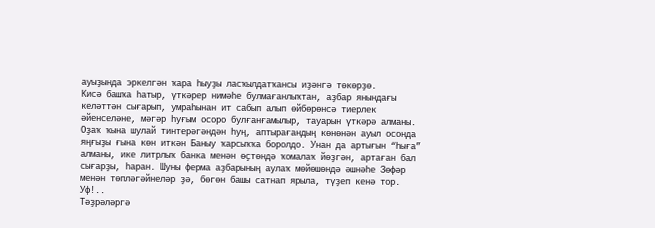ауыҙында эркелгән ҡара һыуҙы ласҡылдатҡансы иҙәнгә төкөрҙө.
Кисә башҡа һатыр, үткәрер нимәһе булмағанлыҡтан, аҙбар янындағы келәттән сығарып, умраһынан ит сабып алып өйбөрөнсә тиерлек әйенселәне, мәгәр һуғым осоро булғанғамылыр, тауарын үткәрә алманы. Оҙаҡ ҡына шулай тинтерәгәндән һуң, аптырағандың көнөнән ауыл осонда яңғыҙы ғына көн иткән Баныу ҡарсыҡҡа боролдо. Унан да артығын “һыға” алманы, ике литрлыҡ банка менән өҫтөндә ҡомалаҡ йөҙгән, артаған бал сығарҙы, һаран. Шуны ферма аҙбарының аулаҡ мөйөшөндә әшнәһе Зөфәр менән төпләгәйнеләр ҙә, бөгөн башы сатнап ярыла, түҙеп кенә тор. Уф!..
Тәҙрәләргә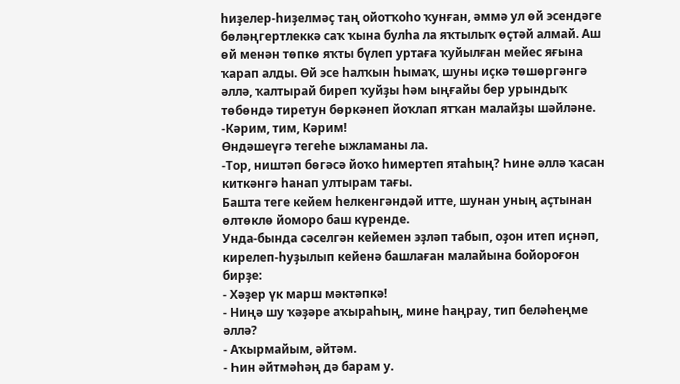һиҙелер-һиҙелмәҫ таң ойотҡоһо ҡунған, әммә ул өй эсендәге бөләңгертлеккә саҡ ҡына булһа ла яҡтылыҡ өҫтәй алмай. Аш өй менән төпкө яҡты бүлеп уртаға ҡуйылған мейес яғына ҡарап алды. Өй эсе һалҡын һымаҡ, шуны иҫкә төшөргәнгә әллә, ҡалтырай биреп ҡуйҙы һәм ыңғайы бер урындыҡ төбөндә тиретун бөркәнеп йоҡлап ятҡан малайҙы шәйләне.
-Кәрим, тим, Кәрим!
Өндәшеүгә тегеһе ыжламаны ла.
-Тор, ништәп бөгәсә йоҡо һимертеп ятаһың? Һине әллә ҡасан киткәнгә һанап ултырам тағы.
Башта теге кейем һелкенгәндәй итте, шунан уның аҫтынан өлтөклө йоморо баш күренде.
Унда-бында сәселгән кейемен эҙләп табып, оҙон итеп иҫнәп, кирелеп-һуҙылып кейенә башлаған малайына бойороғон бирҙе:
- Хәҙер үк марш мәктәпкә!
- Ниңә шу ҡәҙәре аҡыраһың, мине һаңрау, тип беләһеңме әллә?
- Аҡырмайым, әйтәм.
- Һин әйтмәһәң дә барам у.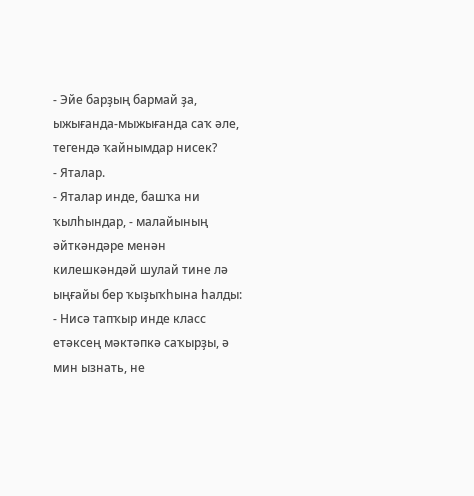- Эйе барҙың бармай ҙа, ыжығанда-мыжығанда саҡ әле, тегендә ҡайнымдар нисек?
- Яталар.
- Яталар инде, башҡа ни ҡылһындар, - малайының әйткәндәре менән килешкәндәй шулай тине лә ыңғайы бер ҡыҙыҡһына һалды:
- Нисә тапҡыр инде класс етәксең мәктәпкә саҡырҙы, ә мин ызнать, не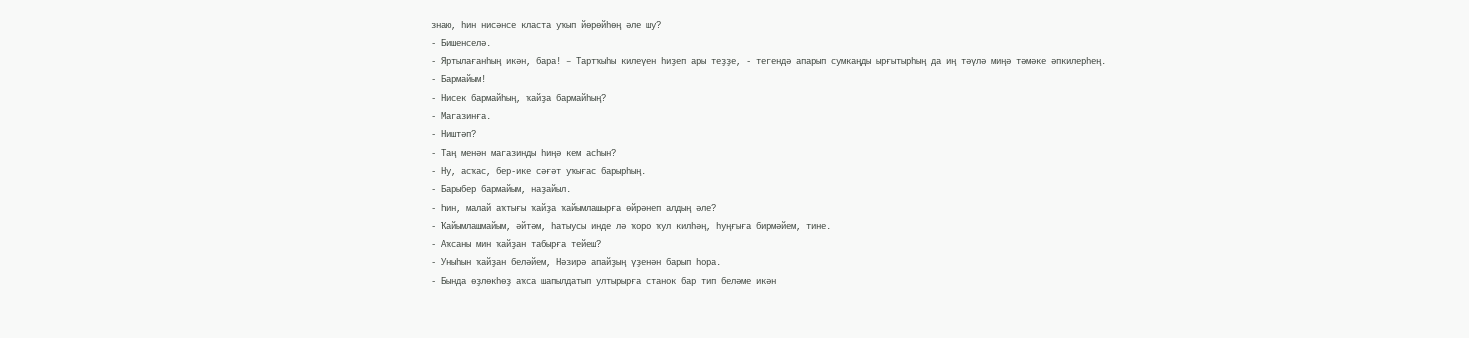знаю, һин нисәнсе класта уҡып йөрөйһөң әле шу?
- Бишенселә.
- Яртылағанһың икән, бара! – Тартҡыһы килеүен һиҙеп ары теҙҙе, - тегендә апарып сумкаңды ырғытырһың да иң тәүлә миңә тәмәке әпкилерһең.
- Бармайым!
- Нисек бармайһың, ҡайҙа бармайһың?
- Магазинға.
- Ништәп?
- Таң менән магазинды һиңә кем асһын?
- Ну, асҡас, бер-ике сәғәт уҡығас барырһың.
- Барыбер бармайым, наҙайыл.
- Һин, малай аҡтығы ҡайҙа ҡайымлашырға өйрәнеп алдың әле?
- Ҡайымлашмайым, әйтәм, һатыусы инде лә ҡоро ҡул килһәң, һуңғыға бирмәйем, тине.
- Аҡсаны мин ҡайҙан табырға тейеш?
- Уныһын ҡайҙан беләйем, Нәзирә апайҙың үҙенән барып һора.
- Бында өҙлөкһөҙ аҡса шапылдатып ултырырға станок бар тип беләме икән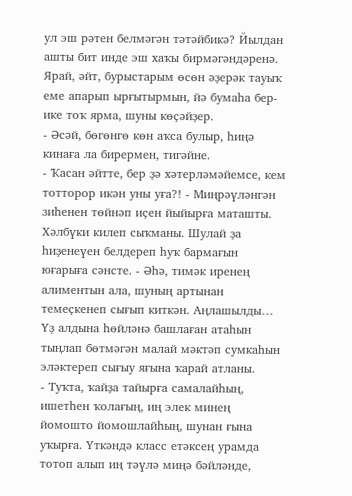ул эш рәтен белмәгән тәтәйбикә? Йылдан ашты бит инде эш хаҡы бирмәгәндәренә. Ярай, әйт, бурыстарым өсөн әҙерәк тауыҡ еме апарып ырғытырмын, йә бумаһа бер-ике тоҡ ярма, шуны көҫәйҙер.
- Әсәй, бөгөнгө көн аҡса булыр, һиңә кинаға ла бирермен, тигәйне.
- Ҡасан әйтте, бер ҙә хәтерләмәйемсе, кем тотторор икән уны уға?! - Миңрәүләнгән зиһенен төйнәп иҫен йыйырға маташты. Хәлбүки килеп сыҡманы. Шулай ҙа һиҙенеүен белдереп һуҡ бармағын юғарыға сәнсте. - Әһә, тимәк иренең алиментын ала, шуның артынан темеҫкенеп сығып киткән. Аңлашылды…
Үҙ алдына һөйләнә башлаған атаһын тыңлап бөтмәгән малай мәктәп сумкаһын эләктереп сығыу яғына ҡарай атланы.
- Туҡта, ҡайҙа тайырға самалайһың, ишетһен ҡолағың, иң элек минең йомошто йомошлайһың, шунан ғына уҡырға. Үткәндә класс етәксең урамда тотоп алып иң тәүлә миңә бәйләнде,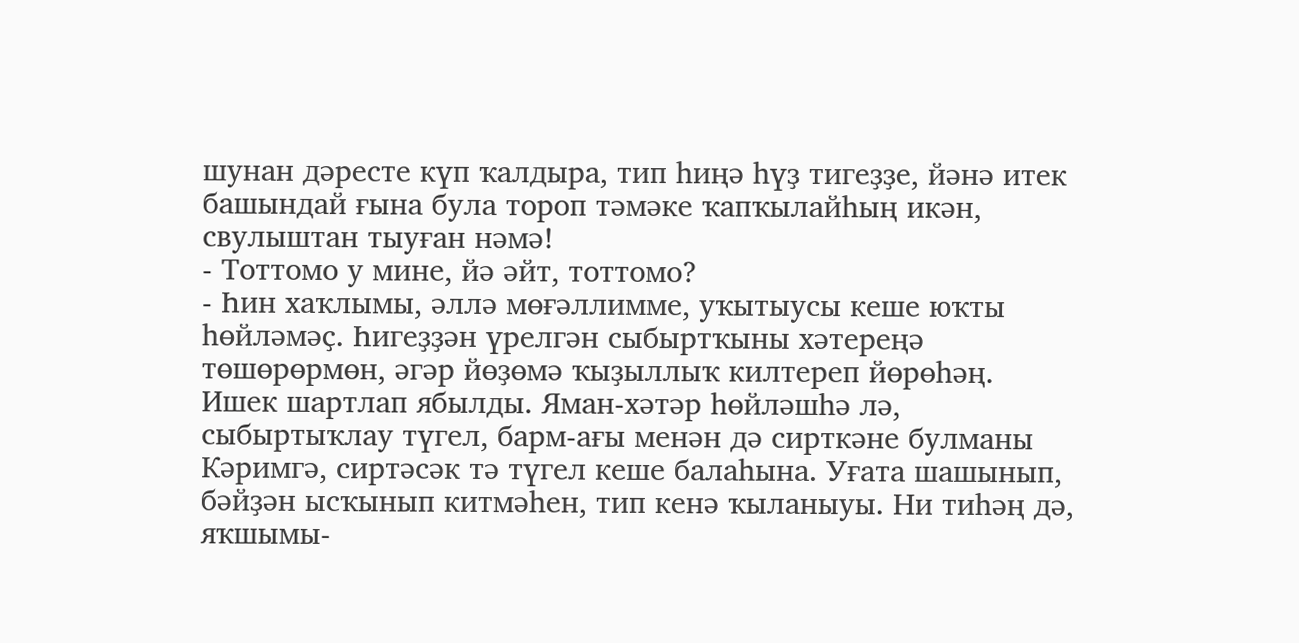шунан дәресте күп ҡалдыра, тип һиңә һүҙ тигеҙҙе, йәнә итек башындай ғына була тороп тәмәке ҡапҡылайһың икән, свулыштан тыуған нәмә!
- Тоттомо у мине, йә әйт, тоттомо?
- Һин хаҡлымы, әллә мөғәллимме, уҡытыусы кеше юҡты һөйләмәҫ. Һигеҙҙән үрелгән сыбыртҡыны хәтереңә төшөрөрмөн, әгәр йөҙөмә ҡыҙыллыҡ килтереп йөрөһәң.
Ишек шартлап ябылды. Яман-хәтәр һөйләшһә лә, сыбыртыҡлау түгел, барм-ағы менән дә сирткәне булманы Кәримгә, сиртәсәк тә түгел кеше балаһына. Уғата шашынып, бәйҙән ысҡынып китмәһен, тип кенә ҡыланыуы. Ни тиһәң дә, яҡшымы-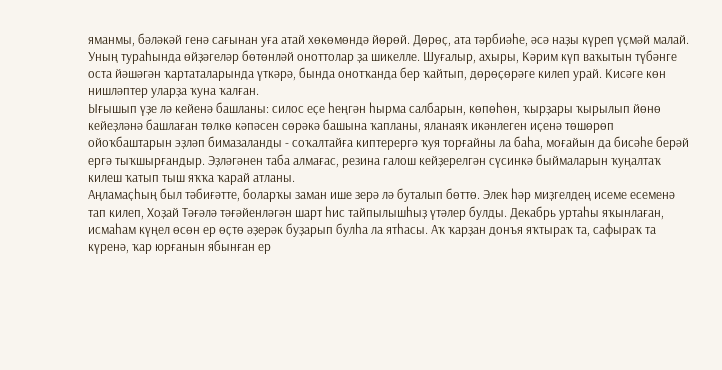яманмы, бәләкәй генә сағынан уға атай хөкөмөндә йөрөй. Дөрөҫ, ата тәрбиәһе, әсә наҙы күреп үҫмәй малай. Уның тураһында өйҙәгеләр бөтөнләй оноттолар ҙа шикелле. Шуғалыр, ахыры, Кәрим күп ваҡытын түбәнге оста йәшәгән ҡартаталарында үткәрә, бында онотҡанда бер ҡайтып, дөрөҫөрәге килеп урай. Кисәге көн нишләптер уларҙа ҡуна ҡалған.
Ығышып үҙе лә кейенә башланы: силос еҫе һеңгән һырма салбарын, көпөһөн, ҡырҙары ҡырылып йөнө кейеҙләнә башлаған төлкө кәпәсен сөрәкә башына ҡапланы, яланаяҡ икәнлеген иҫенә төшөрөп ойоҡбаштарын эҙләп бимазаланды - соҡалтайға киптерергә ҡуя торғайны ла баһа, моғайын да бисәһе берәй ергә тыҡшырғандыр. Эҙләгәнен таба алмағас, резина галош кейҙерелгән сүсинкә быймаларын ҡуңалтаҡ килеш ҡатып тыш яҡҡа ҡарай атланы.
Аңламаҫһың был тәбиғәтте, боларҡы заман ише зерә лә буталып бөттө. Элек һәр миҙгелдең исеме есеменә тап килеп, Хоҙай Тәғәлә тәғәйенләгән шарт һис тайпылышһыҙ үтәлер булды. Декабрь уртаһы яҡынлаған, исмаһам күңел өсөн ер өҫтө әҙерәк буҙарып булһа ла ятһасы. Аҡ ҡарҙан донъя яҡтыраҡ та, сафыраҡ та күренә, ҡар юрғанын ябынған ер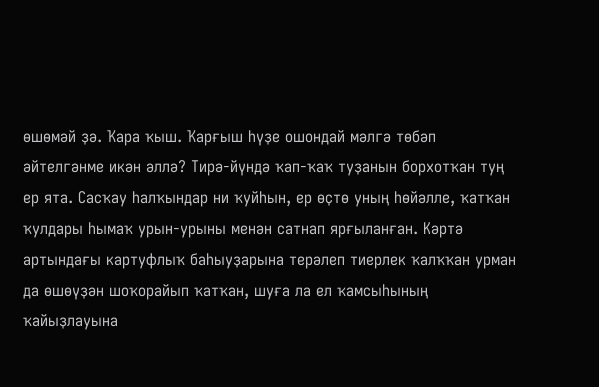өшөмәй ҙә. Ҡара ҡыш. Ҡарғыш һүҙе ошондай мәлгә төбәп әйтелгәнме икән әллә? Тирә-йүндә ҡап-ҡаҡ туҙанын борхотҡан туң ер ята. Сасҡау һалҡындар ни ҡуйһын, ер өҫтө уның һөйәлле, ҡатҡан ҡулдары һымаҡ урын-урыны менән сатнап ярғыланған. Кәртә артындағы картуфлыҡ баһыуҙарына терәлеп тиерлек ҡалҡҡан урман да өшөүҙән шоҡорайып ҡатҡан, шуға ла ел ҡамсыһының ҡайыҙлауына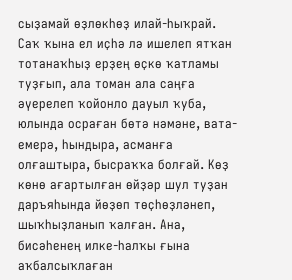сыҙамай өҙлөкһөҙ илай-һыҡрай.
Саҡ ҡына ел иҫһә лә ишелеп ятҡан тотанаҡһыҙ ерҙең өҫкө ҡатламы туҙғып, ала томан ала саңға әүерелеп ҡойонло дауыл ҡуба, юлында осраған бөтә нәмәне, вата-емерә, һындыра, асманға олғаштыра, бысраҡҡа болғай. Көҙ көнө ағартылған өйҙәр шул туҙан даръяһында йөҙөп төҫһөҙләнеп, шыҡһыҙланып ҡалған. Ана, бисәһенең илке-һалҡы ғына аҡбалсыҡлаған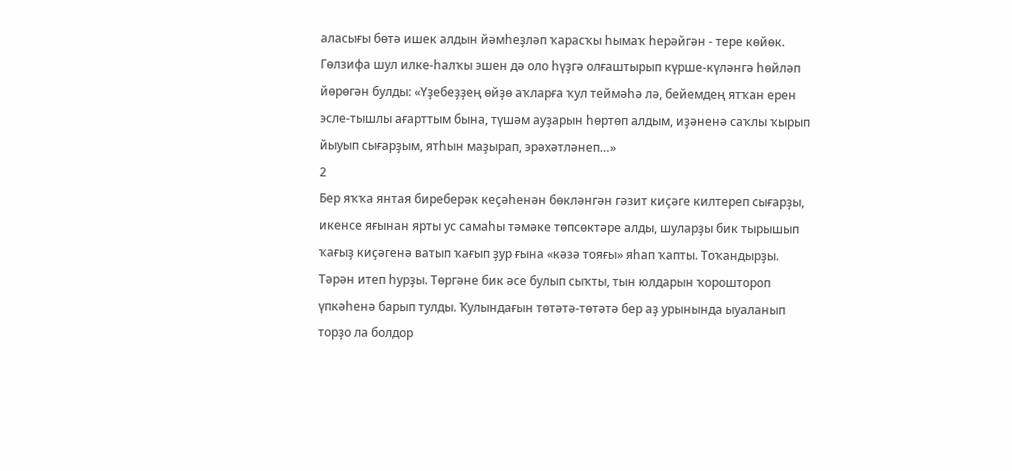аласығы бөтә ишек алдын йәмһеҙләп ҡарасҡы һымаҡ һерәйгән - тере көйөк. Гөлзифа шул илке-һалҡы эшен дә оло һүҙгә олғаштырып күрше-күләнгә һөйләп йөрөгән булды: «Үҙебеҙҙең өйҙө аҡларға ҡул теймәһә лә, бейемдең ятҡан ерен эсле-тышлы ағарттым бына, түшәм ауҙарын һөртөп алдым, иҙәненә саҡлы ҡырып йыуып сығарҙым, ятһын маҙырап, эрәхәтләнеп…»
2
Бер яҡҡа янтая биреберәк кеҫәһенән бөкләнгән гәзит киҫәге килтереп сығарҙы, икенсе яғынан ярты ус самаһы тәмәке төпсөктәре алды, шуларҙы бик тырышып ҡағыҙ киҫәгенә ватып ҡағып ҙур ғына «кәзә тояғы» яһап ҡапты. Тоҡандырҙы. Тәрән итеп һурҙы. Төргәне бик әсе булып сыҡты, тын юлдарын ҡороштороп үпкәһенә барып тулды. Ҡулындағын төтәтә-төтәтә бер аҙ урынында ыуаланып торҙо ла болдор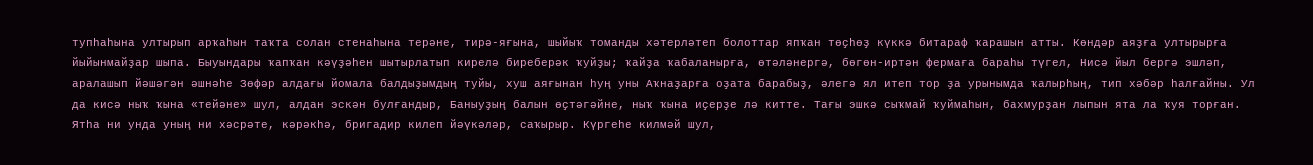тупһаһына ултырып арҡаһын таҡта солан стенаһына терәне, тирә-яғына, шыйыҡ томанды хәтерләтеп болоттар япҡан төҫһөҙ күккә битараф ҡарашын атты. Көндәр аяҙға ултырырға йыйынмайҙар шыпа. Быуындары ҡапҡан кәүҙәһен шытырлатып кирелә биреберәк ҡуйҙы; ҡайҙа ҡабаланырға, өтәләнергә, бөгөн-иртән фермаға бараһы түгел, Нисә йыл бергә эшләп, аралашып йәшәгән әшнәһе Зөфәр алдағы йомала балдыҙымдың туйы, хуш аяғынан һуң уны Аҡнаҙарға оҙата барабыҙ, әлегә ял итеп тор ҙа урынымда ҡалырһың, тип хәбәр һалғайны. Ул да кисә ныҡ ҡына «тейәне» шул, алдан эскән булғандыр, Баныуҙың балын өҫтәгәйне, ныҡ ҡына иҫерҙе лә китте. Тағы эшкә сыҡмай ҡуймаһын, бахмурҙан лыпын ята ла ҡуя торған. Ятһа ни унда уның ни хәсрәте, кәрәкһә, бригадир килеп йәүкәләр, саҡырыр. Күргеһе килмәй шул,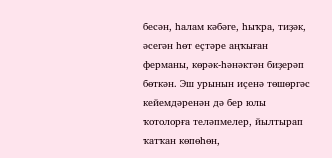бесән, һалам кәбәге, һыҡра, тиҙәк, әсегән һөт еҫтәре аңҡыған ферманы, көрәк-һәнәктән биҙерәп бөткән. Эш урынын иҫенә төшөргәс кейемдәренән дә бер юлы ҡотолорға теләпмелер, йылтырап ҡатҡан көпөһөн,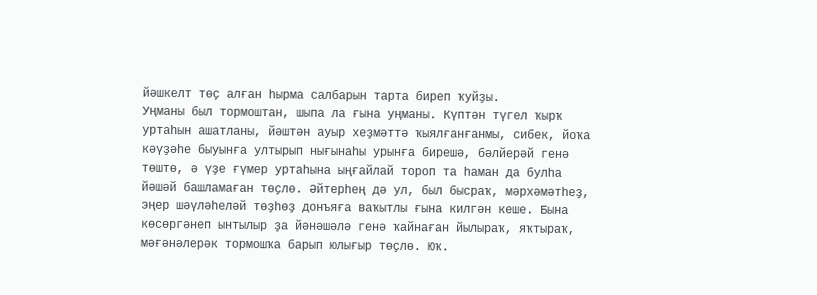йәшкелт төҫ алған һырма салбарын тарта биреп ҡуйҙы.
Уңманы был тормоштан, шыпа ла ғына уңманы. Күптән түгел ҡырҡ уртаһын ашатланы, йәштән ауыр хеҙмәттә ҡыялғанғанмы, сибек, йоҡа кәүҙәһе быуынға ултырып нығынаһы урынға бирешә, бәлйерәй генә төштө, ә үҙе ғүмер уртаһына ыңғайлай тороп та һаман да булһа йәшәй башламаған төҫлө. Әйтерһең дә ул, был бысраҡ, мәрхәмәтһеҙ, эңер шәүләһеләй төҙһөҙ донъяға ваҡытлы ғына килгән кеше. Бына көсөргәнеп ынтылыр ҙа йәнәшәлә генә ҡайнаған йылыраҡ, яҡтыраҡ, мәғәнәлерәк тормошҡа барып юлығыр төҫлө. Юҡ.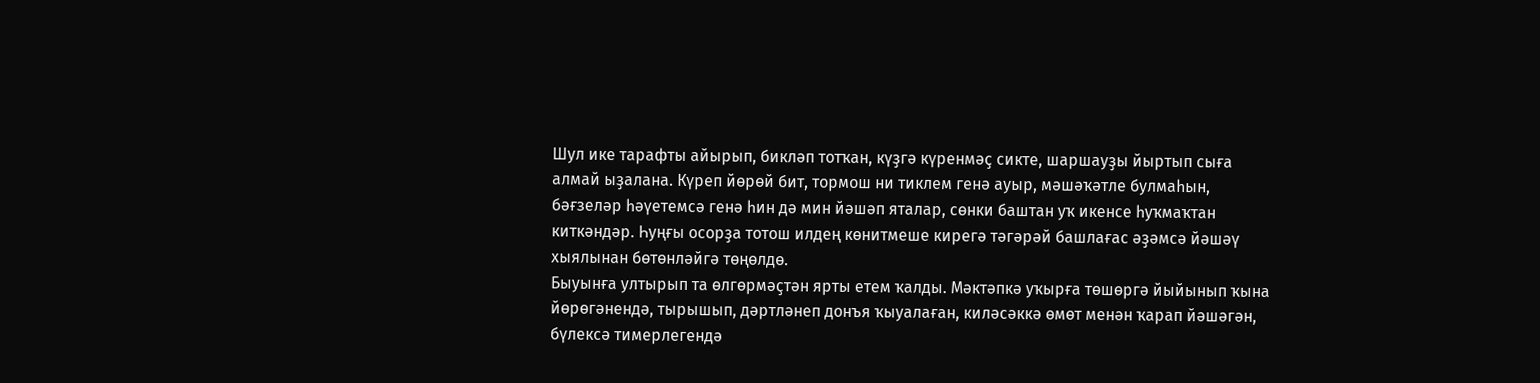Шул ике тарафты айырып, бикләп тотҡан, күҙгә күренмәҫ сикте, шаршауҙы йыртып сыға алмай ыҙалана. Күреп йөрөй бит, тормош ни тиклем генә ауыр, мәшәҡәтле булмаһын, бәғзеләр һәүетемсә генә һин дә мин йәшәп яталар, сөнки баштан уҡ икенсе һуҡмаҡтан киткәндәр. Һуңғы осорҙа тотош илдең көнитмеше кирегә тәгәрәй башлағас әҙәмсә йәшәү хыялынан бөтөнләйгә төңөлдө.
Быуынға ултырып та өлгөрмәҫтән ярты етем ҡалды. Мәктәпкә уҡырға төшөргә йыйынып ҡына йөрөгәнендә, тырышып, дәртләнеп донъя ҡыуалаған, киләсәккә өмөт менән ҡарап йәшәгән, бүлексә тимерлегендә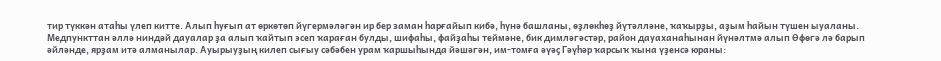тир түккән атаһы үлеп китте. Алып һуғып ат өркөтөп йүгермәләгән ир бер заман һарғайып кибә, һүнә башланы, өҙлөкһөҙ йүтәлләне, ҡаҡырҙы, аҙым һайын түшен ыуаланы. Медпункттан әллә ниндәй дауалар ҙа алып ҡайтып эсеп ҡараған булды, шифаһы, файҙаһы теймәне, бик димләгәстәр, район дауаханаһынан йүнәлтмә алып Өфөгә лә барып әйләнде, ярҙам итә алманылар. Ауырыуҙың килеп сығыу сәбәбен урам ҡаршыһында йәшәгән, им-томға әүәҫ Гәүһәр ҡарсыҡ ҡына үҙенсә юраны: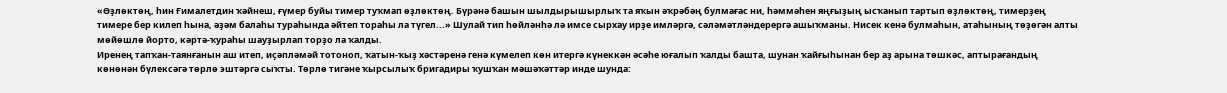«Өҙлөктөң, һин Ғималетдин ҡәйнеш, ғүмер буйы тимер туҡмап өҙлөктөң. Бүрәнә башын шылдырышырлыҡ та яҡын әҡрәбәң булмағас ни, һәммәһен яңғыҙың ысҡанып тартып өҙлөктөң, тимерҙең тимере бер килеп һына, әҙәм балаһы тураһында әйтеп тораһы ла түгел...» Шулай тип һөйләнһә лә имсе сырхау ирҙе имләргә, сәләмәтләндерергә ашыҡманы. Нисек кенә булмаһын, атаһының төҙөгән алты мөйөшлө йорто, кәртә-ҡураһы шауҙырлап торҙо ла ҡалды.
Иренең тапҡан-таянғанын аш итеп, иҫәпләмәй тотоноп, ҡатын-ҡыҙ хәстәренә генә күмелеп көн итергә күнеккән әсәһе юғалып ҡалды башта, шунан ҡайғыһынан бер аҙ арына төшкәс, аптырағандың көнөнән бүлексәгә төрлө эштәргә сыҡты. Төрлө тигәне ҡырсылыҡ бригадиры ҡушҡан мәшәҡәттәр инде шунда: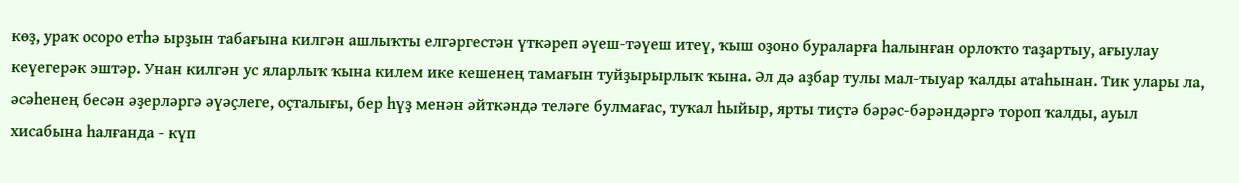көҙ, ураҡ осоро етһә ырҙын табағына килгән ашлыҡты елгәргестән үткәреп әүеш-тәүеш итеү, ҡыш оҙоно бураларға һалынған орлоҡто таҙартыу, ағыулау кеүегерәк эштәр. Унан килгән ус яларлыҡ ҡына килем ике кешенең тамағын туйҙырырлыҡ ҡына. Әл дә аҙбар тулы мал-тыуар ҡалды атаһынан. Тик улары ла, әсәһенең бесән әҙерләргә әүәҫлеге, оҫталығы, бер һүҙ менән әйткәндә теләге булмағас, туҡал һыйыр, ярты тиҫтә бәрәс-бәрәндәргә тороп ҡалды, ауыл хисабына һалғанда - күп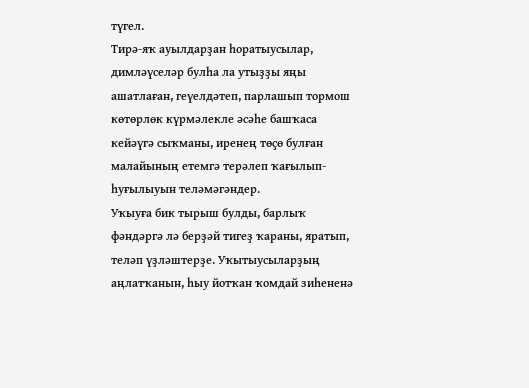түгел.
Тирә-яҡ ауылдарҙан һоратыусылар, димләүселәр булһа ла утыҙҙы яңы ашатлаған, геүелдәтеп, парлашып тормош көтөрлөк күрмәлекле әсәһе башҡаса кейәүгә сыҡманы, иренең төҫө булған малайының етемгә терәлеп ҡағылып-һуғылыуын теләмәгәндер.
Уҡыуға бик тырыш булды, барлыҡ фәндәргә лә берҙәй тигеҙ ҡараны, яратып, теләп үҙләштерҙе. Уҡытыусыларҙың аңлатҡанын, һыу йотҡан ҡомдай зиһененә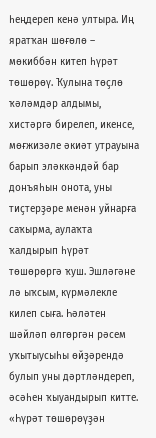һеңдереп кенә ултыра. Иң яратҡан шөғөлө – мөкиббән китеп һүрәт төшөрөү. Ҡулына төҫлө ҡәләмдәр алдымы, хистәргә бирелеп, икенсе, мөғжизәле әкиәт утрауына барып эләккәндәй бар донъяһын онота, уны тиҫтерҙәре менән уйнарға саҡырма, аулаҡта ҡалдырып һүрәт төшөрөргә ҡуш. Эшләгәне лә ыҡсым, күрмәлекле килеп сыға. Һәләтен шәйләп өлгөргән рәсем уҡытыусыһы өйҙәрендә булып уны дәртләндереп, әсәһен ҡыуандырып китте. «Һүрәт төшөрөүҙән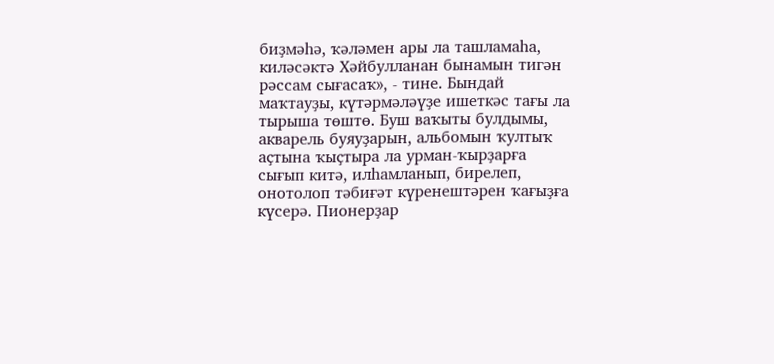биҙмәһә, ҡәләмен ары ла ташламаһа, киләсәктә Хәйбулланан бынамын тигән рәссам сығасаҡ», - тине. Бындай маҡтауҙы, күтәрмәләүҙе ишеткәс тағы ла тырыша төштө. Буш ваҡыты булдымы, акварель буяуҙарын, альбомын ҡултыҡ аҫтына ҡыҫтыра ла урман-ҡырҙарға сығып китә, илһамланып, бирелеп, онотолоп тәбиғәт күренештәрен ҡағыҙға күсерә. Пионерҙар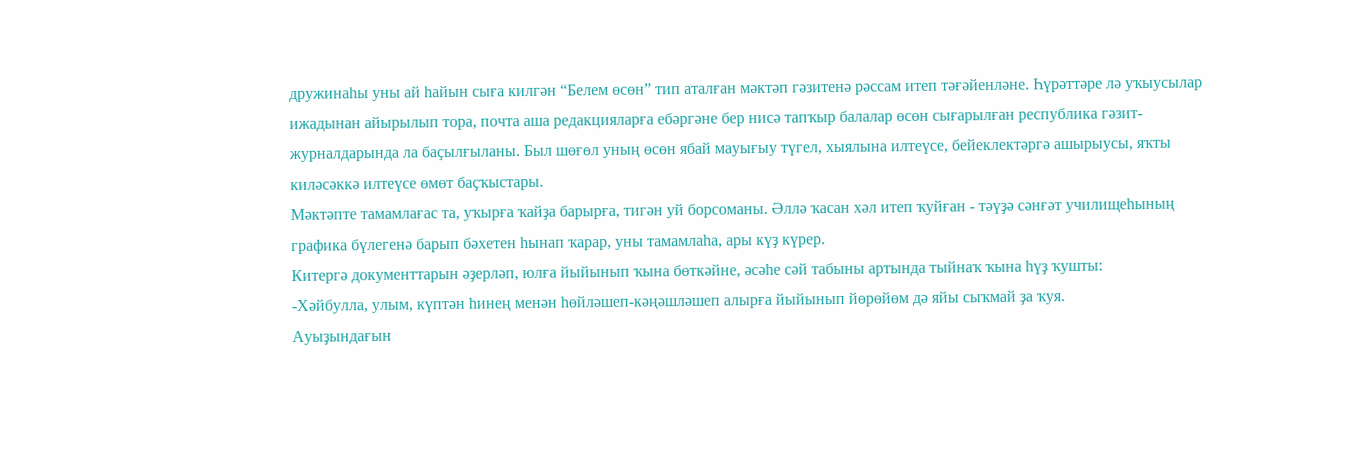дружинаһы уны ай һайын сыға килгән “Белем өсөн” тип аталған мәктәп гәзитенә рәссам итеп тәғәйенләне. Һүрәттәре лә уҡыусылар ижадынан айырылып тора, почта аша редакцияларға ебәргәне бер нисә тапҡыр балалар өсөн сығарылған республика гәзит-журналдарында ла баҫылғыланы. Был шөғөл уның өсөн ябай мауығыу түгел, хыялына илтеүсе, бейеклектәргә ашырыусы, яҡты киләсәккә илтеүсе өмөт баҫҡыстары.
Мәктәпте тамамлағас та, уҡырға ҡайҙа барырға, тигән уй борсоманы. Әллә ҡасан хәл итеп ҡуйған - тәүҙә сәнғәт училищеһының графика бүлегенә барып бәхетен һынап ҡарар, уны тамамлаһа, ары күҙ күрер.
Китергә документтарын әҙерләп, юлға йыйынып ҡына бөткәйне, әсәһе сәй табыны артында тыйнаҡ ҡына һүҙ ҡушты:
-Хәйбулла, улым, күптән һинең менән һөйләшеп-кәңәшләшеп алырға йыйынып йөрөйөм дә яйы сыҡмай ҙа ҡуя.
Ауыҙындағын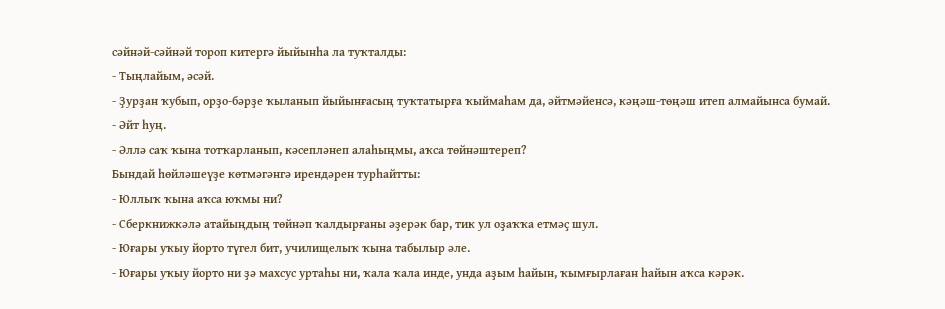сәйнәй-сәйнәй тороп китергә йыйынһа ла туҡталды:
- Тыңлайым, әсәй.
- Ҙурҙан ҡубып, орҙо-бәрҙе ҡыланып йыйынғасың туҡтатырға ҡыймаһам да, әйтмәйенсә, кәңәш-төңәш итеп алмайынса бумай.
- Әйт һуң.
- Әллә саҡ ҡына тотҡарланып, кәсепләнеп алаһыңмы, аҡса төйнәштереп?
Бындай һөйләшеүҙе көтмәгәнгә ирендәрен турһайтты:
- Юллыҡ ҡына аҡса юҡмы ни?
- Сберкнижкәлә атайыңдың төйнәп ҡалдырғаны әҙерәк бар, тик ул оҙаҡҡа етмәҫ шул.
- Юғары уҡыу йорто түгел бит, училищелыҡ ҡына табылыр әле.
- Юғары уҡыу йорто ни ҙә махсус уртаһы ни, ҡала ҡала инде, унда аҙым һайын, ҡымғырлаған һайын аҡса кәрәк.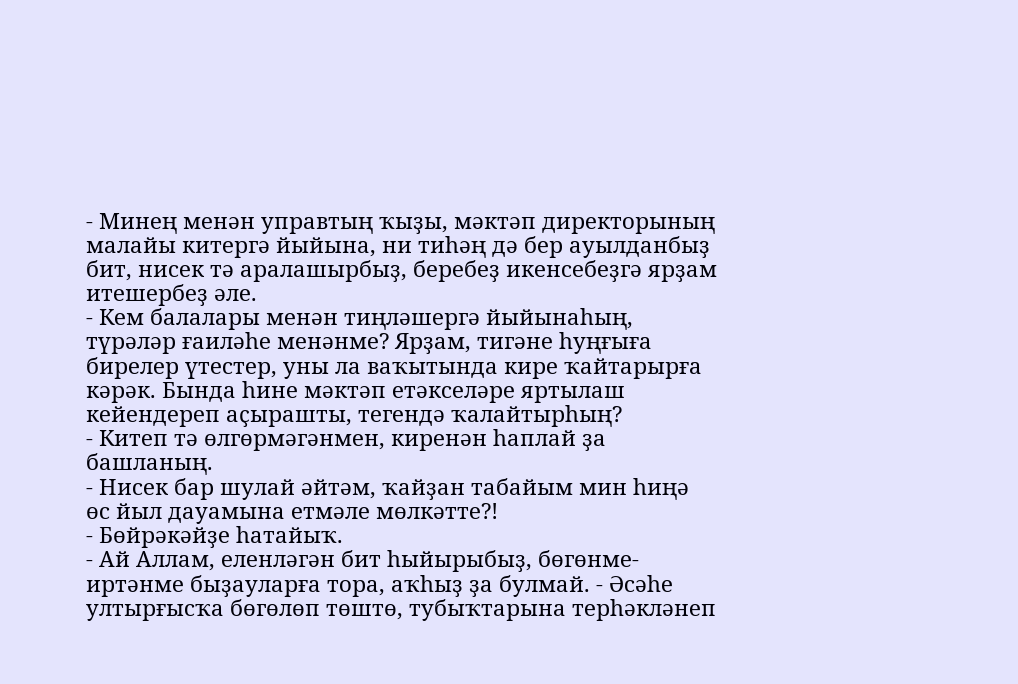- Минең менән управтың ҡыҙы, мәктәп директорының малайы китергә йыйына, ни тиһәң дә бер ауылданбыҙ бит, нисек тә аралашырбыҙ, беребеҙ икенсебеҙгә ярҙам итешербеҙ әле.
- Кем балалары менән тиңләшергә йыйынаһың, түрәләр ғаиләһе менәнме? Ярҙам, тигәне һуңғыға бирелер үтестер, уны ла ваҡытында кире ҡайтарырға кәрәк. Бында һине мәктәп етәкселәре яртылаш кейендереп аҫырашты, тегендә ҡалайтырһың?
- Китеп тә өлгөрмәгәнмен, киренән һаплай ҙа башланың.
- Нисек бар шулай әйтәм, ҡайҙан табайым мин һиңә өс йыл дауамына етмәле мөлкәтте?!
- Бөйрәкәйҙе һатайыҡ.
- Ай Аллам, еленләгән бит һыйырыбыҙ, бөгөнме-иртәнме быҙауларға тора, аҡһыҙ ҙа булмай. - Әсәһе ултырғысҡа бөгөлөп төштө, тубыҡтарына терһәкләнеп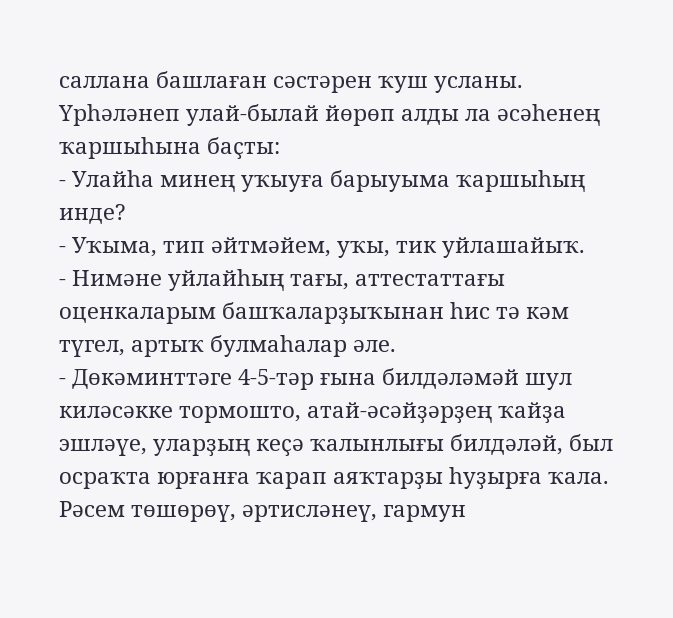саллана башлаған сәстәрен ҡуш усланы.
Үрһәләнеп улай-былай йөрөп алды ла әсәһенең ҡаршыһына баҫты:
- Улайһа минең уҡыуға барыуыма ҡаршыһың инде?
- Уҡыма, тип әйтмәйем, уҡы, тик уйлашайыҡ.
- Нимәне уйлайһың тағы, аттестаттағы оценкаларым башҡаларҙыҡынан һис тә кәм түгел, артыҡ булмаһалар әле.
- Дөкәминттәге 4-5-тәр ғына билдәләмәй шул киләсәкке тормошто, атай-әсәйҙәрҙең ҡайҙа эшләүе, уларҙың кеҫә ҡалынлығы билдәләй, был осраҡта юрғанға ҡарап аяҡтарҙы һуҙырға ҡала. Рәсем төшөрөү, әртисләнеү, гармун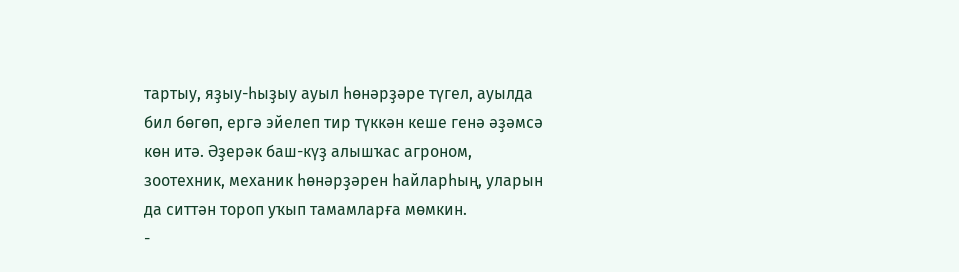тартыу, яҙыу-һыҙыу ауыл һөнәрҙәре түгел, ауылда бил бөгөп, ергә эйелеп тир түккән кеше генә әҙәмсә көн итә. Әҙерәк баш-күҙ алышҡас агроном, зоотехник, механик һөнәрҙәрен һайларһың, уларын да ситтән тороп уҡып тамамларға мөмкин.
-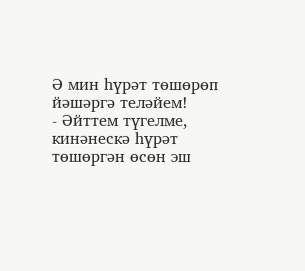Ә мин һүрәт төшөрөп йәшәргә теләйем!
- Әйттем түгелме, кинәнескә һүрәт төшөргән өсөн эш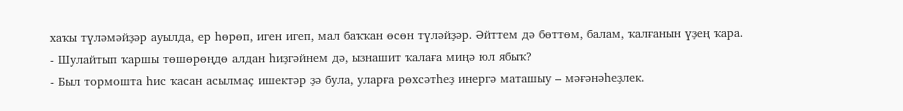хаҡы түләмәйҙәр ауылда, ер һөрөп, иген игеп, мал баҡҡан өсөн түләйҙәр. Әйттем дә бөттөм, балам, ҡалғанын үҙең ҡара.
- Шулайтып ҡаршы төшөрөңдө алдан һиҙгәйнем дә, ызнашит ҡалаға миңә юл ябыҡ?
- Был тормошта һис ҡасан асылмаҫ ишектәр ҙә була, уларға рөхсәтһеҙ инергә маташыу – мәғәнәһеҙлек.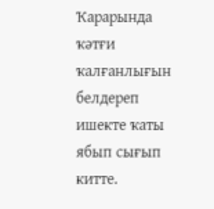Ҡарарында ҡәтғи ҡалғанлығын белдереп ишекте ҡаты ябып сығып китте.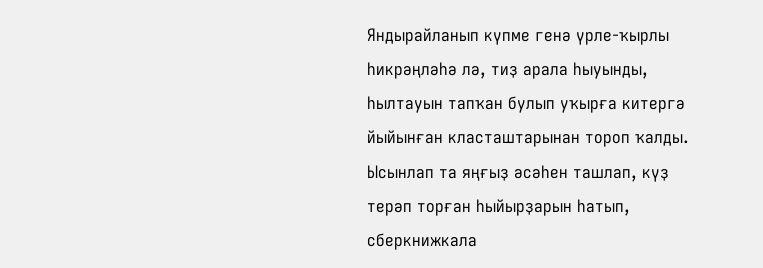Яндырайланып күпме генә үрле-ҡырлы һикрәңләһә лә, тиҙ арала һыуынды, һылтауын тапҡан булып уҡырға китергә йыйынған класташтарынан тороп ҡалды. Ысынлап та яңғыҙ әсәһен ташлап, күҙ терәп торған һыйырҙарын һатып, сберкнижкала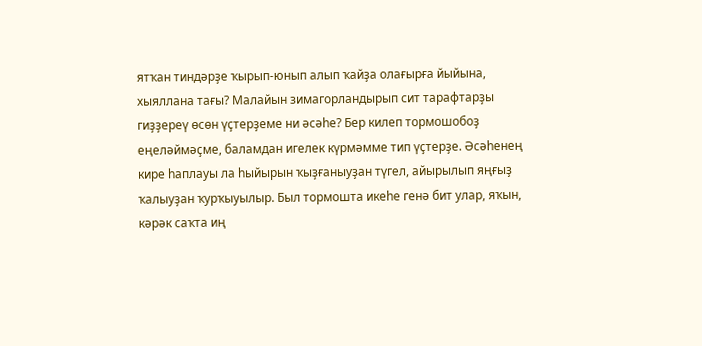ятҡан тиндәрҙе ҡырып-юнып алып ҡайҙа олағырға йыйына, хыяллана тағы? Малайын зимагорландырып сит тарафтарҙы гиҙҙереү өсөн үҫтерҙеме ни әсәһе? Бер килеп тормошобоҙ еңеләймәҫме, баламдан игелек күрмәмме тип үҫтерҙе. Әсәһенең кире һаплауы ла һыйырын ҡыҙғаныуҙан түгел, айырылып яңғыҙ ҡалыуҙан ҡурҡыуылыр. Был тормошта икеһе генә бит улар, яҡын, кәрәк саҡта иң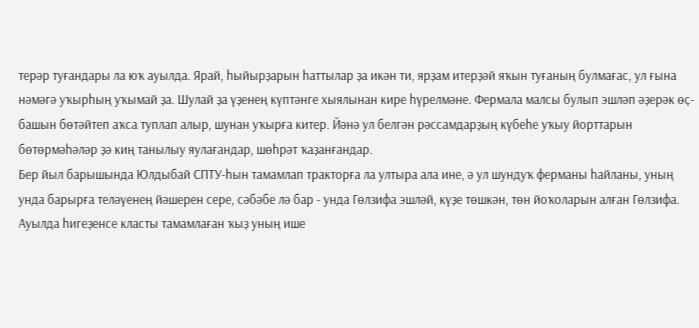терәр туғандары ла юҡ ауылда. Ярай, һыйырҙарын һаттылар ҙа икән ти, ярҙам итерҙәй яҡын туғаның булмағас, ул ғына нәмәгә уҡырһың уҡымай ҙа. Шулай ҙа үҙенең күптәнге хыялынан кире һүрелмәне. Фермала малсы булып эшләп әҙерәк өҫ-башын бөтәйтеп аҡса туплап алыр, шунан уҡырға китер. Йәнә ул белгән рәссамдарҙың күбеһе уҡыу йорттарын бөтөрмәһәләр ҙә киң танылыу яулағандар, шөһрәт ҡаҙанғандар.
Бер йыл барышында Юлдыбай СПТУ-һын тамамлап тракторға ла ултыра ала ине, ә ул шундуҡ ферманы һайланы, уның унда барырға теләүенең йәшерен сере, сәбәбе лә бар - унда Гөлзифа эшләй, күҙе төшкән, төн йоҡоларын алған Гөлзифа. Ауылда һигеҙенсе класты тамамлаған ҡыҙ уның ише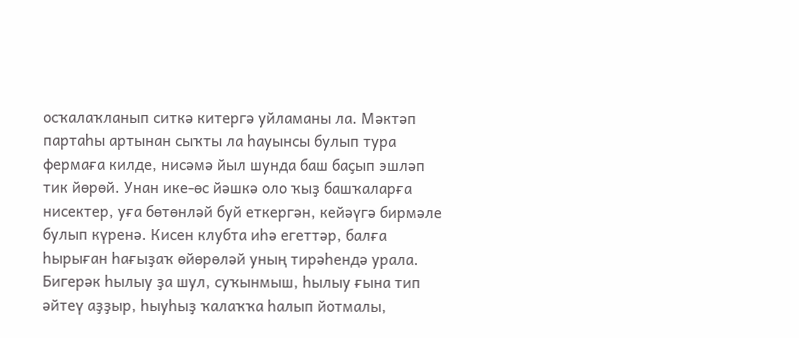осҡалаҡланып ситкә китергә уйламаны ла. Мәктәп партаһы артынан сыҡты ла һауынсы булып тура фермаға килде, нисәмә йыл шунда баш баҫып эшләп тик йөрөй. Унан ике-өс йәшкә оло ҡыҙ башҡаларға нисектер, уға бөтөнләй буй еткергән, кейәүгә бирмәле булып күренә. Кисен клубта иһә егеттәр, балға һырыған һағыҙаҡ өйөрөләй уның тирәһендә урала. Бигерәк һылыу ҙа шул, суҡынмыш, һылыу ғына тип әйтеү аҙҙыр, һыуһыҙ ҡалаҡҡа һалып йотмалы,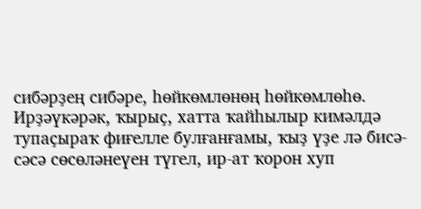сибәрҙең сибәре, һөйкөмлөнөң һөйкөмлөһө. Ирҙәүкәрәк, ҡырыҫ, хатта ҡайһылыр кимәлдә тупаҫыраҡ фиғелле булғанғамы, ҡыҙ үҙе лә бисә-сәсә сөсөләнеүен түгел, ир-ат ҡорон хуп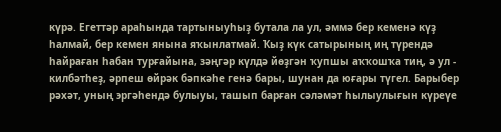күрә. Егеттәр араһында тартыныуһыҙ бутала ла ул, әммә бер кеменә күҙ һалмай, бер кемен янына яҡынлатмай. Ҡыҙ күк сатырының иң түрендә һайраған һабан турғайына, зәңгәр күлдә йөҙгән ҡупшы аҡҡошҡа тиң, ә ул - килбәтһеҙ, әрпеш өйрәк бәпкәһе генә бары, шунан да юғары түгел. Барыбер рәхәт, уның эргәһендә булыуы, ташып барған сәләмәт һылыулығын күреүе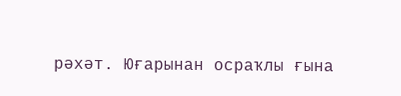рәхәт. Юғарынан осраҡлы ғына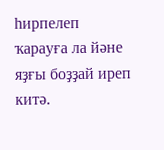һирпелеп ҡарауға ла йәне яҙғы боҙҙай иреп китә.